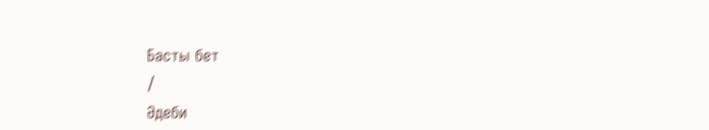Басты бет
/
Әдеби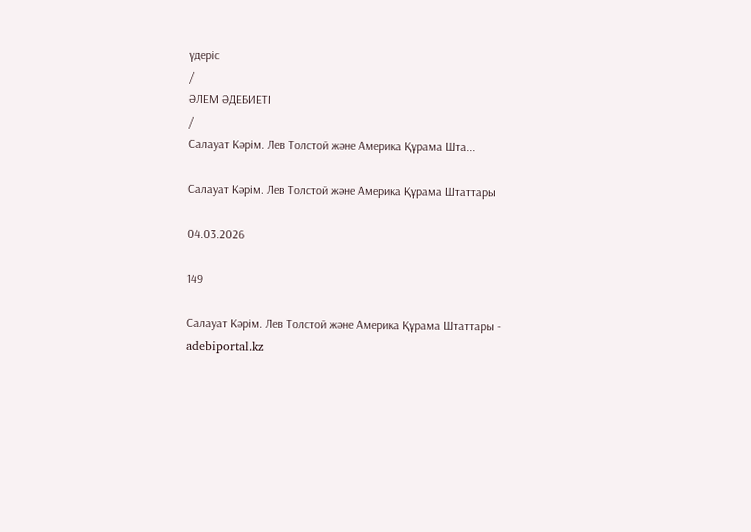үдеріс
/
ӘЛЕМ ӘДЕБИЕТІ
/
Салауат Кәрім. Лев Толстой және Америка Құрама Шта...

Салауат Кәрім. Лев Толстой және Америка Құрама Штаттары

04.03.2026

149

Салауат Кәрім. Лев Толстой және Америка Құрама Штаттары - adebiportal.kz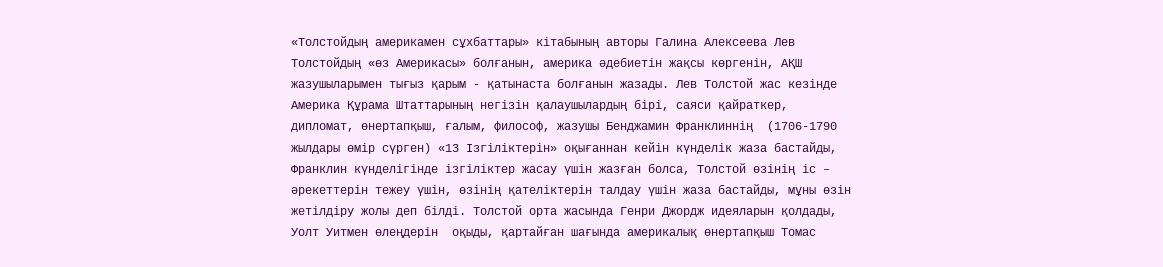«Толстойдың америкамен сұхбаттары» кітабының авторы Галина Алексеева Лев Толстойдың «өз Америкасы» болғанын, америка әдебиетін жақсы көргенін, АҚШ жазушыларымен тығыз қарым - қатынаста болғанын жазады. Лев Толстой жас кезінде Америка Құрама Штаттарының негізін қалаушылардың бірі, саяси қайраткер, дипломат, өнертапқыш, ғалым, философ, жазушы Бенджамин Франклиннің  (1706-1790 жылдары өмір сүрген) «13 Ізгіліктерін» оқығаннан кейін күнделік жаза бастайды, Франклин күнделігінде ізгіліктер жасау үшін жазған болса, Толстой өзінің іс – әрекеттерін тежеу үшін, өзінің қателіктерін талдау үшін жаза бастайды, мұны өзін жетілдіру жолы деп білді. Толстой орта жасында Генри Джордж идеяларын қолдады, Уолт Уитмен өлеңдерін  оқыды, қартайған шағында америкалық өнертапқыш Томас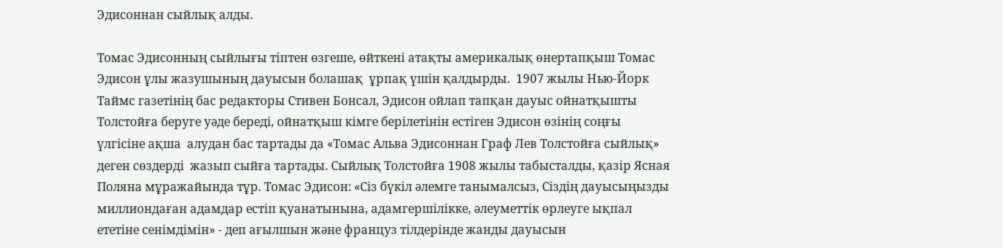Эдисоннан сыйлық алды.

Томас Эдисонның сыйлығы тіптен өзгеше, өйткені атақты америкалық өнертапқыш Томас Эдисон ұлы жазушының дауысын болашақ  ұрпақ үшін қалдырды.  1907 жылы Нью-Йорк Таймс газетінің бас редакторы Стивен Бонсал, Эдисон ойлап тапқан дауыс ойнатқышты Толстойға беруге уәде береді, ойнатқыш кімге берілетінін естіген Эдисон өзінің соңғы үлгісіне ақша  алудан бас тартады да «Томас Альва Эдисоннан Граф Лев Толстойға сыйлық» деген сөздерді  жазып сыйға тартады. Сыйлық Толстойға 1908 жылы табысталды, қазір Ясная Поляна мұражайында тұр. Томас Эдисон: «Сіз бүкіл әлемге танымалсыз, Сіздің дауысыңызды миллиондаған адамдар естіп қуанатынына, адамгершілікке, әлеуметтік өрлеуге ықпал ететіне сенімдімін» - деп ағылшын және француз тілдерінде жанды дауысын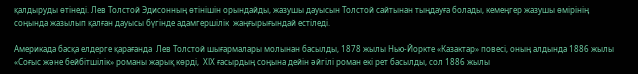қалдыруды өтінеді. Лев Толстой Эдисонның өтінішін орындайды, жазушы дауысын Толстой сайтынан тыңдауға болады, кемеңгер жазушы өмірінің соңында жазылып қалған дауысы бүгінде адамгершілік  жаңғырығындай естіледі.

Америкада басқа елдерге қарағанда  Лев Толстой шығармалары молынан басылды, 1878 жылы Нью-Йоркте «Казактар» повесі, оның алдында 1886 жылы «Соғыс және бейбітшілік» романы жарық көрді,  ХІХ ғасырдың соңына дейін әйгілі роман екі рет басылды, сол 1886 жылы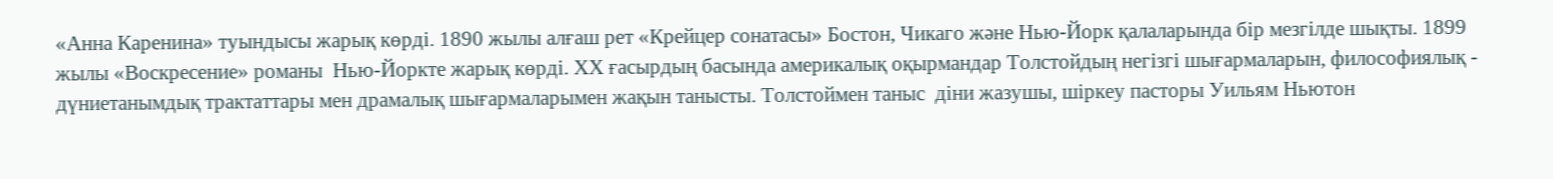«Анна Каренина» туындысы жарық көрді. 1890 жылы алғаш рет «Крейцер сонатасы» Бостон, Чикаго және Нью-Йорк қалаларында бір мезгілде шықты. 1899  жылы «Воскресение» романы  Нью-Йоркте жарық көрді. ХХ ғасырдың басында америкалық оқырмандар Толстойдың негізгі шығармаларын, философиялық - дүниетанымдық трактаттары мен драмалық шығармаларымен жақын танысты. Толстоймен таныс  діни жазушы, шіркеу пасторы Уильям Ньютон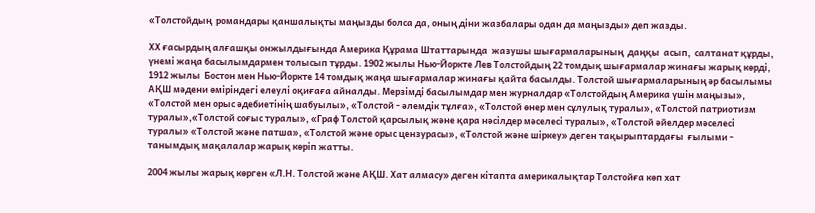«Толстойдың  романдары қаншалықты маңызды болса да, оның діни жазбалары одан да маңызды» деп жазды.

ХХ ғасырдың алғашқы онжылдығында Америка Құрама Штаттарында  жазушы шығармаларының  даңқы  асып,  салтанат құрды,  үнемі жаңа басылымдармен толысып тұрды. 1902 жылы Нью-Йоркте Лев Толстойдың 22 томдық шығармалар жинағы жарық көрді,  1912 жылы  Бостон мен Нью-Йоркте 14 томдық жаңа шығармалар жинағы қайта басылды. Толстой шығармаларының әр басылымы АҚШ мәдени өміріндегі елеулі оқиғаға айналды. Мерзімді басылымдар мен журналдар «Толстойдың Америка үшін маңызы», «Толстой мен орыс әдебиетінің шабуылы», «Толстой - әлемдік тұлға», «Толстой өнер мен сұлулық туралы», «Толстой патриотизм туралы»,«Толстой соғыс туралы», «Граф Толстой қарсылық және қара нәсілдер мәселесі туралы», «Толстой әйелдер мәселесі туралы» «Толстой және патша», «Толстой және орыс цензурасы», «Толстой және шіркеу» деген тақырыптардағы  ғылыми - танымдық мақалалар жарық көріп жатты.

2004 жылы жарық көрген «Л.Н. Толстой және АҚШ. Хат алмасу» деген кітапта америкалықтар Толстойға көп хат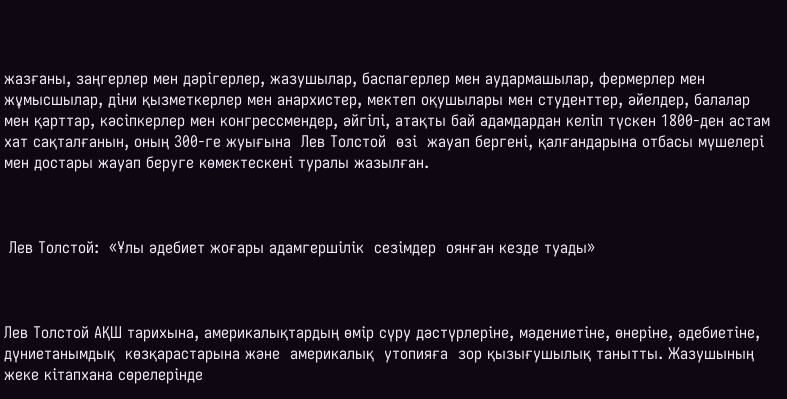жазғаны, заңгерлер мен дәрігерлер, жазушылар, баспагерлер мен аудармашылар, фермерлер мен жұмысшылар, діни қызметкерлер мен анархистер, мектеп оқушылары мен студенттер, әйелдер, балалар мен қарттар, кәсіпкерлер мен конгрессмендер, әйгілі, атақты бай адамдардан келіп түскен 1800-ден астам хат сақталғанын, оның 300-ге жуығына  Лев Толстой  өзі  жауап бергені, қалғандарына отбасы мүшелері мен достары жауап беруге көмектескені туралы жазылған.



 Лев Толстой:  «Ұлы әдебиет жоғары адамгершілік  сезімдер  оянған кезде туады»



Лев Толстой АҚШ тарихына, америкалықтардың өмір сүру дәстүрлеріне, мәдениетіне, өнеріне, әдебиетіне, дүниетанымдық  көзқарастарына және  америкалық  утопияға  зор қызығушылық танытты. Жазушының жеке кітапхана сөрелерінде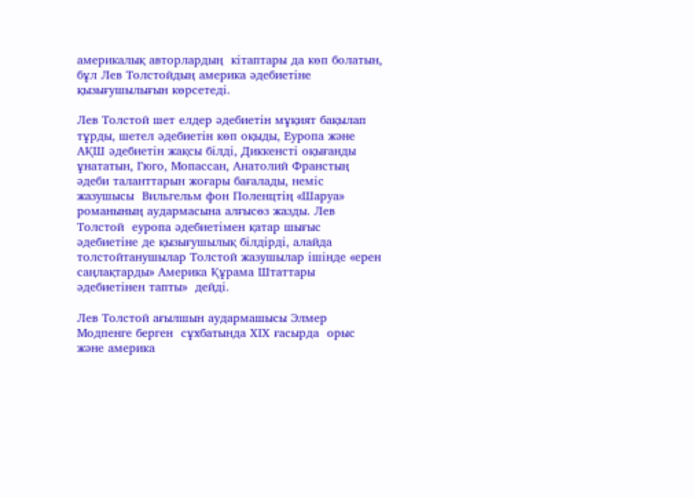америкалық авторлардың  кітаптары да көп болатын, бұл Лев Толстойдың америка әдебиетіне  қызығушылығын көрсетеді.

Лев Толстой шет елдер әдебиетін мұқият бақылап тұрды, шетел әдебиетін көп оқыды, Еуропа және АҚШ әдебиетін жақсы білді, Диккенсті оқығанды ұнататын, Гюго, Мопассан, Анатолий Франстың әдеби таланттарын жоғары бағалады, неміс жазушысы  Вильгельм фон Поленцтің «Шаруа» романының аудармасына алғысөз жазды. Лев Толстой  еуропа әдебиетімен қатар шығыс әдебиетіне де қызығушылық білдірді, алайда толстойтанушылар Толстой жазушылар ішінде «ерен саңлақтарды» Америка Құрама Штаттары әдебиетінен тапты»  дейді.

Лев Толстой ағылшын аудармашысы Элмер Модпенге берген  сұхбатында ХІХ ғасырда  орыс және америка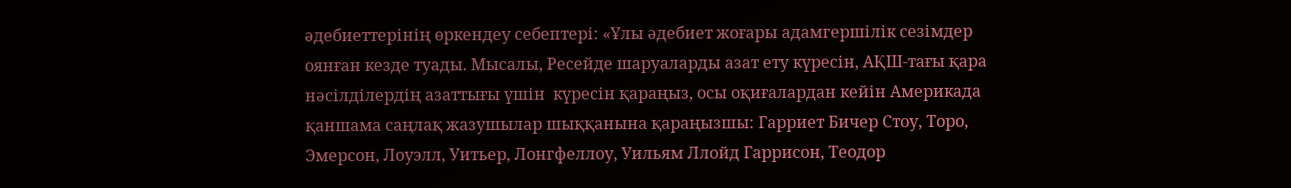әдебиеттерінің өркендеу себептері: «Ұлы әдебиет жоғары адамгершілік сезімдер  оянған кезде туады. Мысалы, Ресейде шаруаларды азат ету күресін, АҚШ-тағы қара нәсілділердің азаттығы үшін  күресін қараңыз, осы оқиғалардан кейін Америкада қаншама саңлақ жазушылар шыққанына қараңызшы: Гарриет Бичер Стоу, Торо, Эмерсон, Лоуэлл, Уитьер, Лонгфеллоу, Уильям Ллойд Гаррисон, Теодор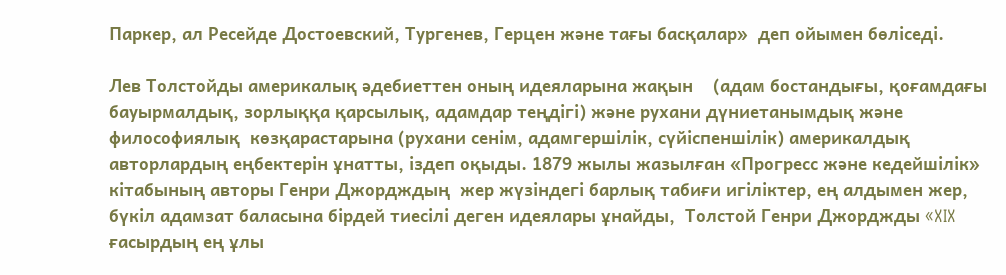Паркер, ал Ресейде Достоевский, Тургенев, Герцен және тағы басқалар»  деп ойымен бөліседі.

Лев Толстойды америкалық әдебиеттен оның идеяларына жақын    (адам бостандығы, қоғамдағы бауырмалдық, зорлыққа қарсылық, адамдар теңдігі) және рухани дүниетанымдық және философиялық  көзқарастарына (рухани сенім, адамгершілік, сүйіспеншілік) америкалдық авторлардың еңбектерін ұнатты, іздеп оқыды. 1879 жылы жазылған «Прогресс және кедейшілік»  кітабының авторы Генри Джордждың  жер жүзіндегі барлық табиғи игіліктер, ең алдымен жер, бүкіл адамзат баласына бірдей тиесілі деген идеялары ұнайды,  Толстой Генри Джорджды «XIX  ғасырдың ең ұлы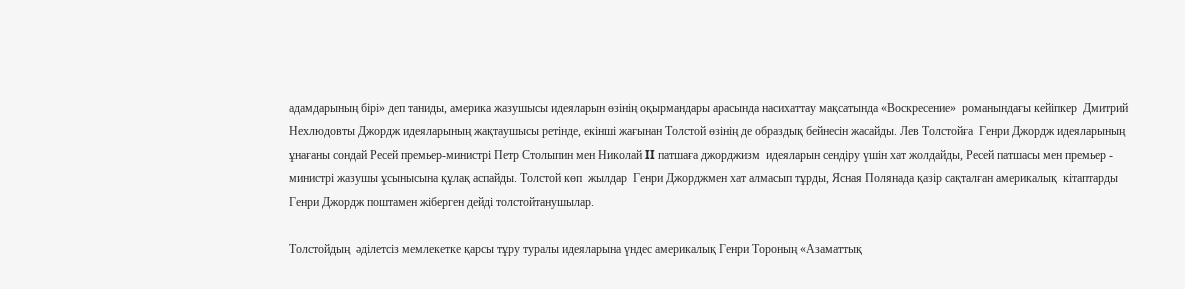адамдарының бірі» деп таниды, америка жазушысы идеяларын өзінің оқырмандары арасында насихаттау мақсатында «Воскресение»  романындағы кейіпкер  Дмитрий Нехлюдовты Джордж идеяларының жақтаушысы ретінде, екінші жағынан Толстой өзінің де образдық бейнесін жасайды. Лев Толстойға  Генри Джордж идеяларының ұнағаны сондай Ресей премьер-министрі Петр Столыпин мен Николай II патшаға джорджизм  идеяларын сендіру үшін хат жолдайды, Ресей патшасы мен премьер - министрі жазушы ұсынысына құлақ аспайды. Толстой көп  жылдар  Генри Джорджмен хат алмасып тұрды, Ясная Полянада қазір сақталған америкалық  кітаптарды Генри Джордж поштамен жіберген дейді толстойтанушылар.

Толстойдың  әділетсіз мемлекетке қарсы тұру туралы идеяларына үндес америкалық Генри Тороның «Азаматтық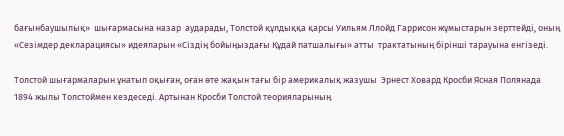бағынбаушылық»  шығармасына назар  аударады, Толстой құлдыққа қарсы Уильям Ллойд Гаррисон жұмыстарын зерттейді, оның «Сезімдер декларациясы» идеяларын «Сіздің бойыңыздағы Құдай патшалығы» атты  трактатының бірінші тарауына енгізеді.

Толстой шығармаларын ұнатып оқыған, оған өте жақын тағы бір америкалық жазушы  Эрнест Ховард Кросби Ясная Полянада 1894 жылы Толстоймен кездеседі. Артынан Кросби Толстой теорияларының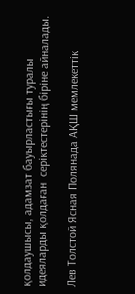қолдаушысы, адамзат бауырластығы туралы идеяларды қолдаған  серіктестерінің біріне айналады.

Лев Толстой Ясная Полянада АҚШ мемлекеттік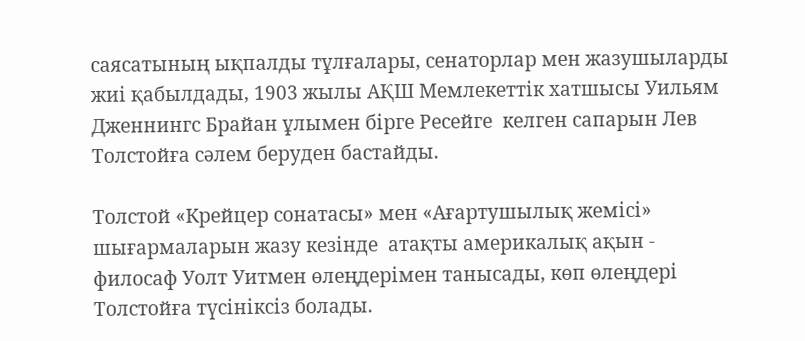саясатының ықпалды тұлғалары, сенаторлар мен жазушыларды жиі қабылдады, 1903 жылы АҚШ Мемлекеттік хатшысы Уильям Дженнингс Брайан ұлымен бірге Ресейге  келген сапарын Лев Толстойға сәлем беруден бастайды.

Толстой «Крейцер сонатасы» мен «Ағартушылық жемісі» шығармаларын жазу кезінде  атақты америкалық ақын - филосаф Уолт Уитмен өлеңдерімен танысады, көп өлеңдері Толстойға түсініксіз болады.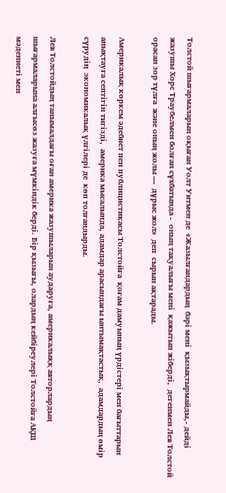Толстой шығармаларын оқыған Уолт Уитмен де  «Жазылғандардың  бәрі мені  қызықтырмайды,- дейді  жазушы Хорс Траубелмен болған сұхбатында -  оның тақуалығы мені  қажытып жіберді,  дегенмен Лев Толстой  орасан зор тұлға  және оның жолы —  дұрыс жол»  деп  сырын ақтарады.

Америкалық көркем әдебиет пен публицистикасы Толстойға  қоғам дамуының үрдістері мен бағыттарын анықтауға септігін тигізді,  америка мысалында, адамдар арасындағы ынтымақтастық,  адамдардың өмір сүрудің  экономикалық үлгілері де  көп толғандырды.

Лев Толстойдың танымалдағы оған америка жазушыларын аударуға, америкалыққ авторлардың шығармаларына алғысөз жазуға мүмкіндік берді. Бір қызығы, олардың кейбіреулері Толстойға АҚШ мәдениеті мен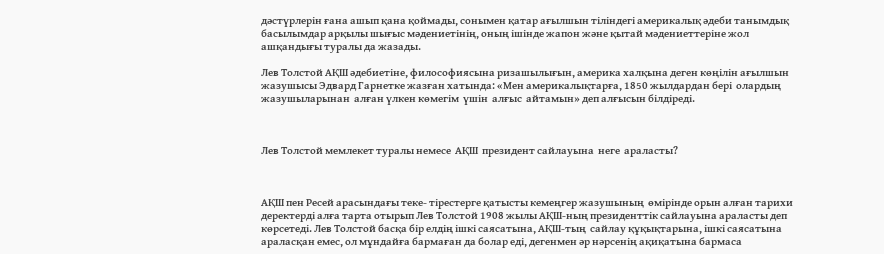дәстүрлерін ғана ашып қана қоймады, сонымен қатар ағылшын тіліндегі америкалық әдеби танымдық басылымдар арқылы шығыс мәдениетінің, оның ішінде жапон және қытай мәдениеттеріне жол ашқандығы туралы да жазады.

Лев Толстой АҚШ әдебиетіне, философиясына ризашылығын, америка халқына деген көңілін ағылшын жазушысы Эдвард Гарнетке жазған хатында: «Мен америкалықтарға, 1850 жылдардан бері  олардың  жазушыларынан  алған үлкен көмегім  үшін  алғыс  айтамын» деп алғысын білдіреді.



Лев Толстой мемлекет туралы немесе  АҚШ  президент сайлауына  неге  араласты?



АҚШ пен Ресей арасындағы теке- тірестерге қатысты кемеңгер жазушының  өмірінде орын алған тарихи деректерді алға тарта отырып Лев Толстой 1908 жылы АҚШ-ның президенттік сайлауына араласты деп көрсетеді. Лев Толстой басқа бір елдің ішкі саясатына, АҚШ-тың  сайлау құқықтарына, ішкі саясатына араласқан емес, ол мұндайға бармаған да болар еді, дегенмен әр нәрсенің ақиқатына бармаса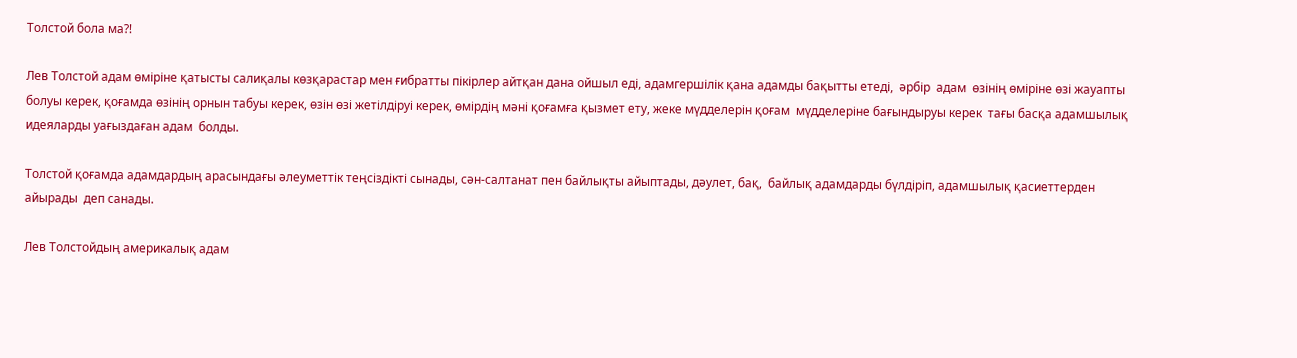Толстой бола ма?!

Лев Толстой адам өміріне қатысты салиқалы көзқарастар мен ғибратты пікірлер айтқан дана ойшыл еді, адамгершілік қана адамды бақытты етеді,  әрбір  адам  өзінің өміріне өзі жауапты болуы керек, қоғамда өзінің орнын табуы керек, өзін өзі жетілдіруі керек, өмірдің мәні қоғамға қызмет ету, жеке мүдделерін қоғам  мүдделеріне бағындыруы керек  тағы басқа адамшылық  идеяларды уағыздаған адам  болды.

Толстой қоғамда адамдардың арасындағы әлеуметтік теңсіздікті сынады, сән-салтанат пен байлықты айыптады, дәулет, бақ,  байлық адамдарды бүлдіріп, адамшылық қасиеттерден айырады  деп санады.

Лев Толстойдың америкалық адам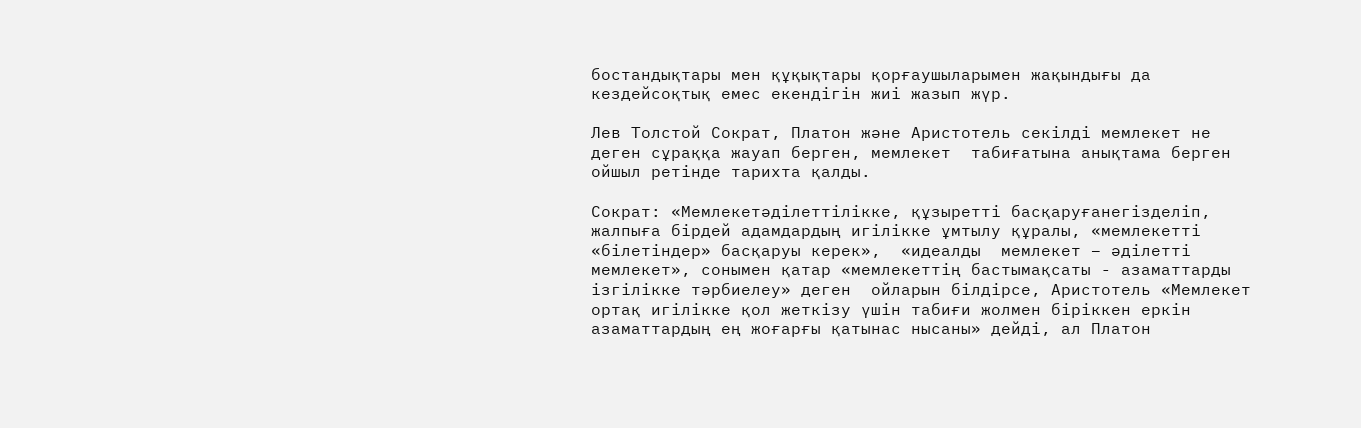бостандықтары мен құқықтары қорғаушыларымен жақындығы да кездейсоқтық емес екендігін жиі жазып жүр.

Лев Толстой Сократ, Платон және Аристотель секілді мемлекет не деген сұраққа жауап берген, мемлекет  табиғатына анықтама берген ойшыл ретінде тарихта қалды.

Сократ: «Мемлекетәділеттілікке, құзыретті басқаруғанегізделіп, жалпыға бірдей адамдардың игілікке ұмтылу құралы, «мемлекетті «білетіндер» басқаруы керек»,  «идеалды  мемлекет – әділетті мемлекет», сонымен қатар «мемлекеттің бастымақсаты - азаматтарды ізгілікке тәрбиелеу» деген  ойларын білдірсе, Аристотель «Мемлекет ортақ игілікке қол жеткізу үшін табиғи жолмен біріккен еркін азаматтардың ең жоғарғы қатынас нысаны» дейді, ал Платон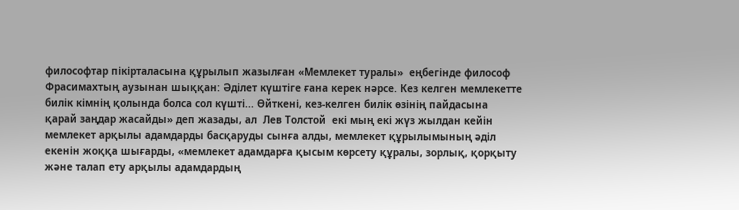философтар пікірталасына құрылып жазылған «Мемлекет туралы»  еңбегінде философ Фрасимахтың аузынан шыққан: Әділет күштіге ғана керек нәрсе. Кез келген мемлекетте билік кімнің қолында болса сол күшті... Өйткені, кез-келген билік өзінің пайдасына қарай заңдар жасайды» деп жазады, ал  Лев Толстой  екі мың екі жүз жылдан кейін мемлекет арқылы адамдарды басқаруды сынға алды, мемлекет құрылымының әділ екенін жоққа шығарды, «мемлекет адамдарға қысым көрсету құралы, зорлық, қорқыту және талап ету арқылы адамдардың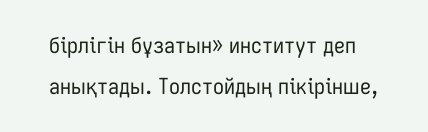бірлігін бұзатын» институт деп анықтады. Толстойдың пікірінше,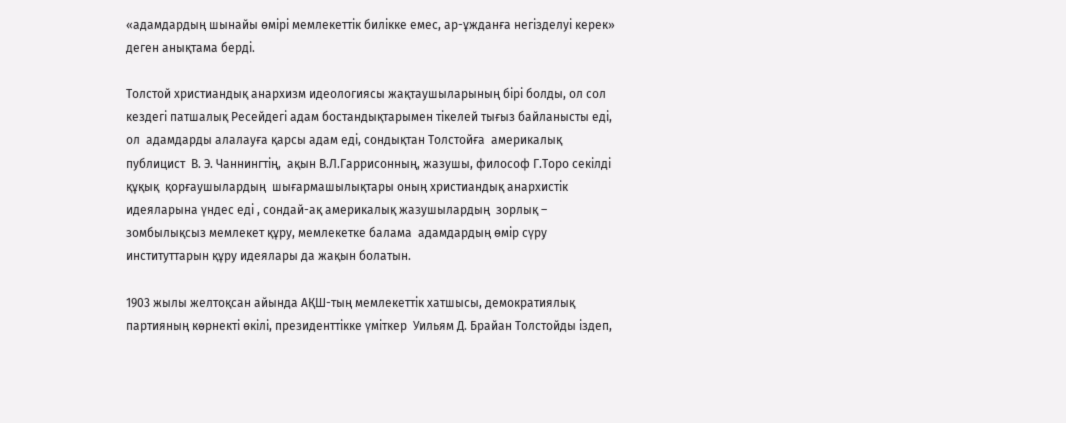«адамдардың шынайы өмірі мемлекеттік билікке емес, ар-ұжданға негізделуі керек» деген анықтама берді.

Толстой христиандық анархизм идеологиясы жақтаушыларының бірі болды, ол сол кездегі патшалық Ресейдегі адам бостандықтарымен тікелей тығыз байланысты еді, ол  адамдарды алалауға қарсы адам еді, сондықтан Толстойға  америкалық публицист  В. Э. Чаннингтің,  ақын В.Л.Гаррисонның, жазушы, философ Г.Торо секілді құқық  қорғаушылардың  шығармашылықтары оның христиандық анархистік идеяларына үндес еді , сондай-ақ америкалық жазушылардың  зорлық – зомбылықсыз мемлекет құру, мемлекетке балама  адамдардың өмір сүру институттарын құру идеялары да жақын болатын.

1903 жылы желтоқсан айында АҚШ-тың мемлекеттік хатшысы, демократиялық партияның көрнекті өкілі, президенттікке үміткер  Уильям Д. Брайан Толстойды іздеп,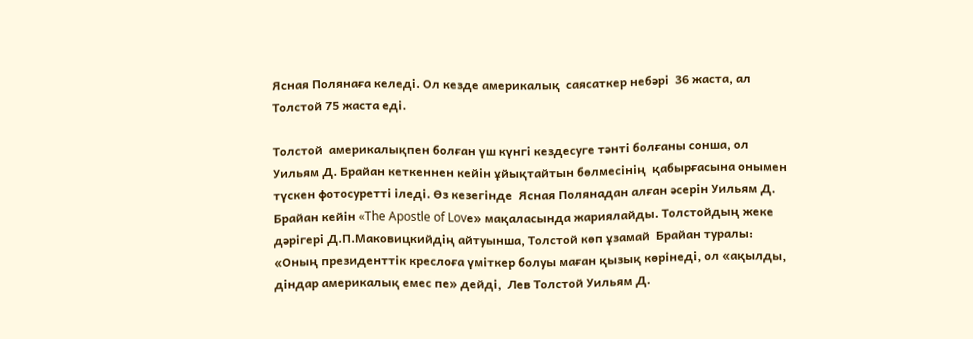Ясная Полянаға келеді. Ол кезде америкалық  саясаткер небәрі  36 жаста, ал Толстой 75 жаста еді.

Толстой  америкалықпен болған үш күнгі кездесуге тәнті болғаны сонша, ол Уильям Д. Брайан кеткеннен кейін ұйықтайтын бөлмесінің  қабырғасына онымен түскен фотосуретті іледі. Өз кезегінде  Ясная Полянадан алған әсерін Уильям Д. Брайан кейін «The Apostle of Lovе» мақаласында жариялайды. Толстойдың жеке дәрігері Д.П.Маковицкийдің айтуынша, Толстой көп ұзамай  Брайан туралы: «Оның президенттік креслоға үміткер болуы маған қызық көрінеді, ол «ақылды, діндар америкалық емес пе» дейді,  Лев Толстой Уильям Д.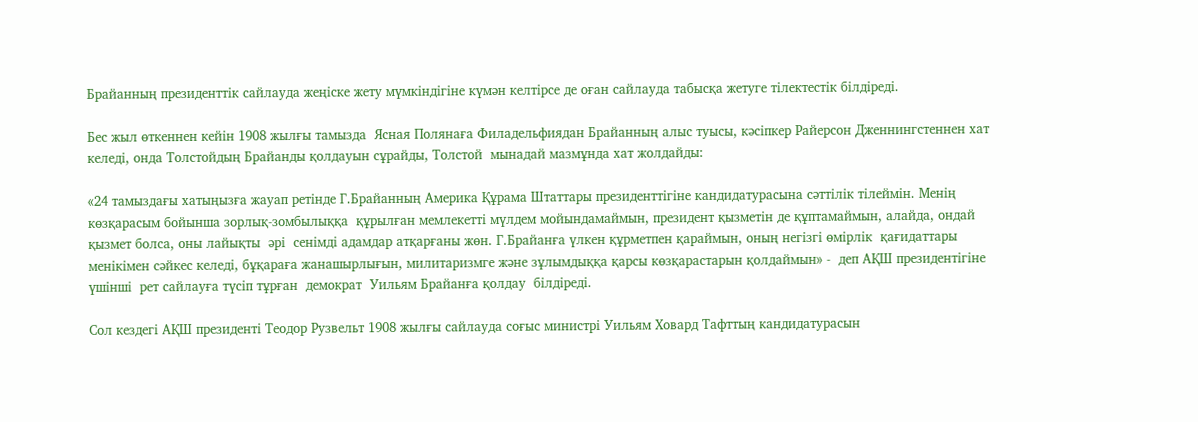Брайанның президенттік сайлауда жеңіске жету мүмкіндігіне күмән келтірсе де оған сайлауда табысқа жетуге тілектестік білдіреді.

Бес жыл өткеннен кейін 1908 жылғы тамызда  Ясная Полянаға Филадельфиядан Брайанның алыс туысы, кәсіпкер Райерсон Дженнингстеннен хат келеді, онда Толстойдың Брайанды қолдауын сұрайды, Толстой  мынадай мазмұнда хат жолдайды:

«24 тамыздағы хатыңызға жауап ретінде Г.Брайанның Америка Құрама Штаттары президенттігіне кандидатурасына сәттілік тілеймін. Менің көзқарасым бойынша зорлық-зомбылыққа  құрылған мемлекетті мүлдем мойындамаймын, президент қызметін де құптамаймын, алайда, ондай қызмет болса, оны лайықты  әрі  сенімді адамдар атқарғаны жөн. Г.Брайанға үлкен құрметпен қараймын, оның негізгі өмірлік  қағидаттары менікімен сәйкес келеді, бұқараға жанашырлығын, милитаризмге және зұлымдыққа қарсы көзқарастарын қолдаймын» -  деп АҚШ президентігіне үшінші  рет сайлауға түсіп тұрған  демократ  Уильям Брайанға қолдау  білдіреді.

Сол кездегі АҚШ президенті Теодор Рузвельт 1908 жылғы сайлауда соғыс министрі Уильям Ховард Тафттың кандидатурасын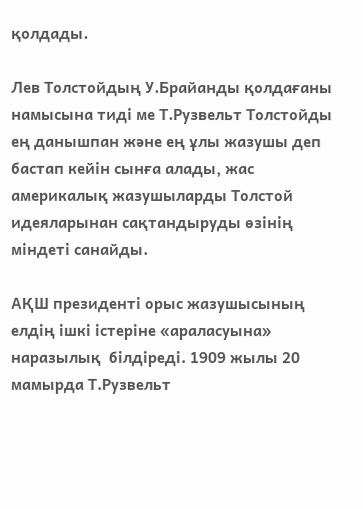қолдады.

Лев Толстойдың У.Брайанды қолдағаны намысына тиді ме Т.Рузвельт Толстойды ең данышпан және ең ұлы жазушы деп бастап кейін сынға алады, жас америкалық жазушыларды Толстой идеяларынан сақтандыруды өзінің міндеті санайды.

АҚШ президенті орыс жазушысының елдің ішкі істеріне «араласуына» наразылық  білдіреді. 1909 жылы 20 мамырда Т.Рузвельт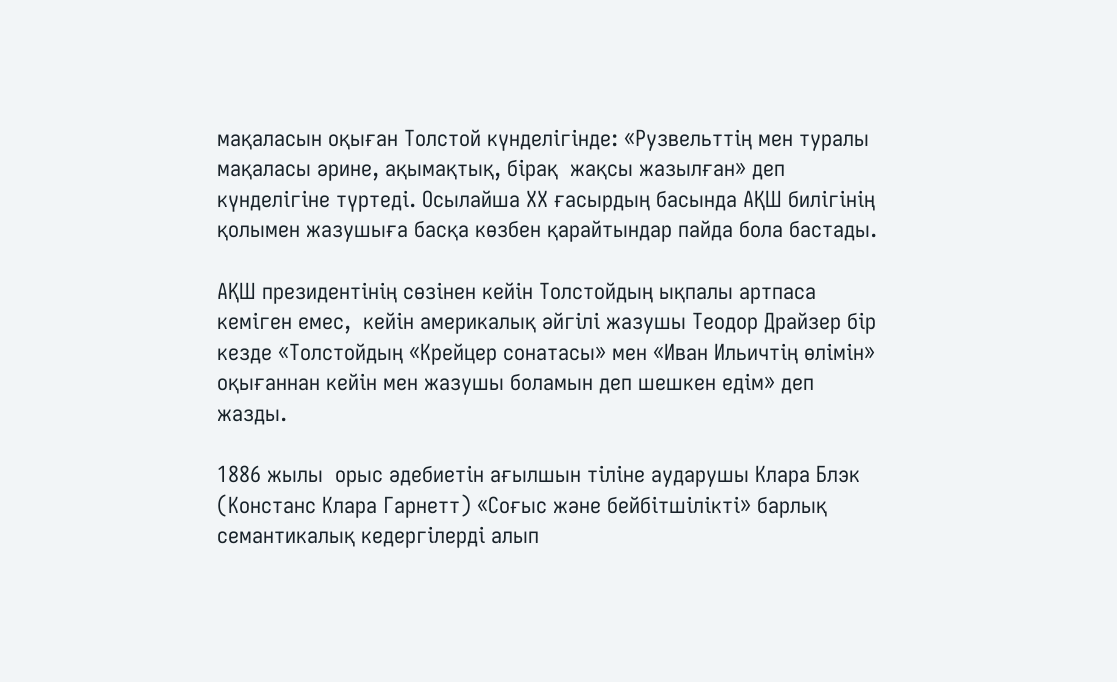мақаласын оқыған Толстой күнделігінде: «Рузвельттің мен туралы мақаласы әрине, ақымақтық, бірақ  жақсы жазылған» деп күнделігіне түртеді. Осылайша ХХ ғасырдың басында АҚШ билігінің қолымен жазушыға басқа көзбен қарайтындар пайда бола бастады.

АҚШ президентінің сөзінен кейін Толстойдың ықпалы артпаса кеміген емес,  кейін америкалық әйгілі жазушы Теодор Драйзер бір кезде «Толстойдың «Крейцер сонатасы» мен «Иван Ильичтің өлімін» оқығаннан кейін мен жазушы боламын деп шешкен едім» деп  жазды.

1886 жылы  орыс әдебиетін ағылшын тіліне аударушы Клара Блэк (Констанс Клара Гарнетт) «Соғыс және бейбітшілікті» барлық семантикалық кедергілерді алып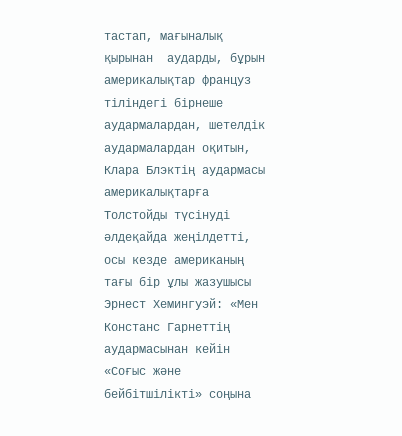тастап, мағыналық қырынан  аударды, бұрын америкалықтар француз тіліндегі бірнеше аудармалардан, шетелдік аудармалардан оқитын, Клара Блэктің аудармасы америкалықтарға Толстойды түсінуді әлдеқайда жеңілдетті, осы кезде американың тағы бір ұлы жазушысы Эрнест Хемингуэй: «Мен Констанс Гарнеттің аудармасынан кейін «Соғыс және  бейбітшілікті» соңына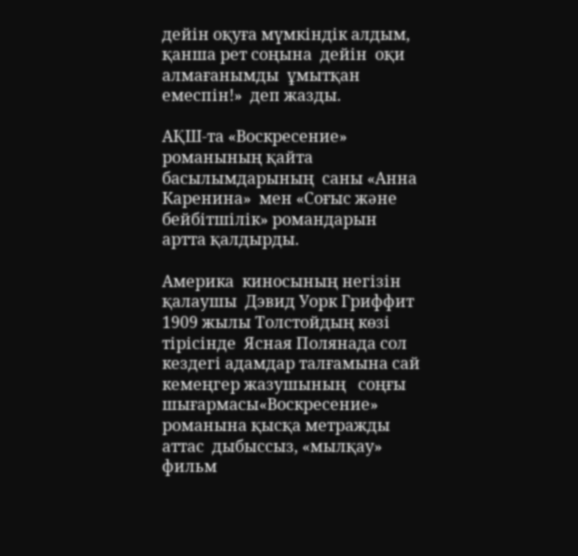дейін оқуға мүмкіндік алдым, қанша рет соңына  дейін  оқи алмағанымды  ұмытқан емеспін!»  деп жазды.

АҚШ-та «Воскресение» романының қайта басылымдарының  саны «Анна Каренина»  мен «Соғыс және бейбітшілік» романдарын артта қалдырды.

Америка  киносының негізін қалаушы  Дэвид Уорк Гриффит 1909 жылы Толстойдың көзі тірісінде  Ясная Полянада сол кездегі адамдар талғамына сай  кемеңгер жазушының   соңғы шығармасы«Воскресение» романына қысқа метражды аттас  дыбыссыз, «мылқау» фильм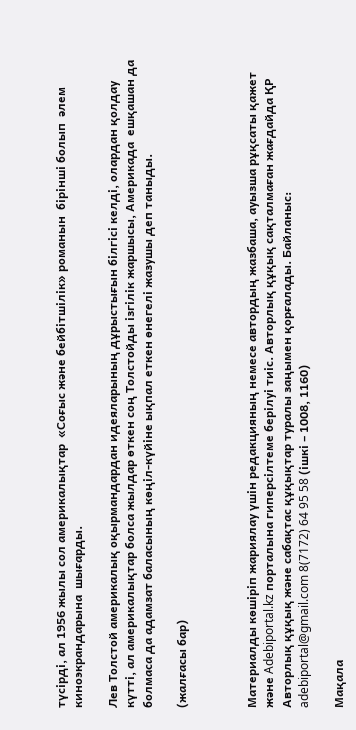түсірді, ал 1956 жылы сол америкалықтар  «Соғыс және бейбітшілік» романын  бірінші болып  әлем киноэкрандарына  шығарды.

Лев Толстой америкалық оқырмандардан идеяларының дұрыстығын білгісі келді, олардан қолдау күтті, ал америкалықтар болса жылдар өткен соң Толстойды ізгілік жаршысы, Америкада  ешқашан да болмаса да адамзат баласының көңіл-күйіне ықпал еткен өнегелі жазушы деп таныды.

(жалғасы бар)



Материалды көшіріп жариялау үшін редакцияның немесе автордың жазбаша, ауызша рұқсаты қажет және Adebiportal.kz порталына гиперсілтеме берілуі тиіс. Авторлық құқық сақталмаған жағдайда ҚР Авторлық құқық және сабақтас құқықтар туралы заңымен қорғалады. Байланыс: adebiportal@gmail.com 8(7172) 64 95 58 (ішкі – 1008, 1160)

Мақала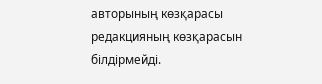авторының көзқарасы редакцияның көзқарасын білдірмейді.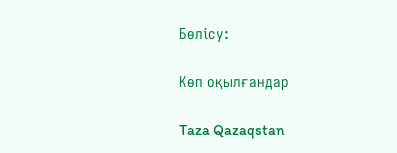Бөлісу:

Көп оқылғандар

Taza Qazaqstan